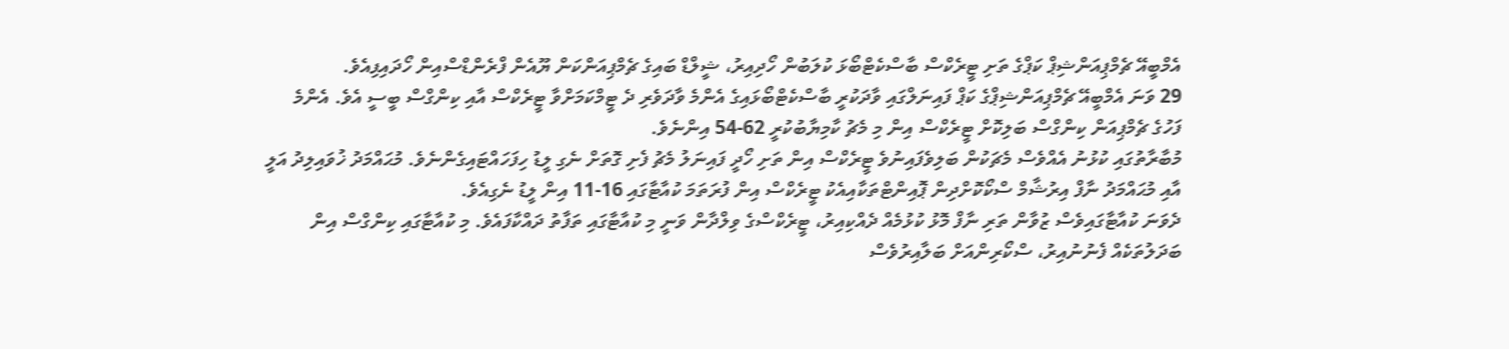އެމްބީއޭ ޗެމްޕިއަންޝިޕް ކަޕްގެ ތަށި ޓީރެކްސް ބާސްކެޓްބޯޅަ ކުލަބުން ހޯދިއިރު، ޝީލްޑް ބައިގެ ޗެމްޕިއަންކަން ޔޫއެން ފްރެންޑްސްއިން ހޯދައިފިއެވެ.
29 ވަނަ އެމްބީއޭ ޗެމްޕިއަންޝިޕްގެ ކަޕް ފައިނަލްގައި ވާދަކުރީ ބާސްކެޓްބޯޅައިގެ އެންމެ ވާދަވެރި ދެ ޓީމްކަމަށްވާ ޓީރެކްސް އާއި ކިންގްސް ބީސީ އެވެ. އެންމެ ފަހުގެ ޗެމްޕިއަން ކިންގްސް ބަލިކޮށް ޓީރެކްސް އިން މި މެޗު ކާމިޔާބުކުރީ 62-54 އިންނެވެ.
މުބާރާތުގައި ކުޅުނު އެއްވެސް މެޗަކުން ބަލިވެފައިނުވެ ޓީރެކްސް އިން ތަށި ހޯދީ ފައިނަލު މެޗު ފެށި ގޮތަށް ނެގި ލީޑު ހިފަހައްޓައިގެންނެވެ. މުޙައްމަދު ޚުވައިލިދު އަލީ އާއި މުޙައްމަދު ނާފް އިރުޝާމް ސްކޯކޮށްދިން ޕޮއިންޓްތަކާއިއެކު ޓީރެކްސް އިން ފުރަތަމަ ކުއާޓާގައި 16-11 އިން ލީޑު ނެގިއެވެ.
ދެވަނަ ކުއާޓާގައިވެސް ޒުވާން ތަރި ނާފް މޮޅު ކުޅުމެއް ދެއްކިއިރު، ޓީރެކްސްގެ ވިލްދާން ވަނީ މި ކުއާޓާގައި ތަފާތު ދައްކާފައެވެ. މި ކުއާޓާގައި ކިންގްސް އިން ބަދަލުތަކެއް ފެނުނުއިރު، ސްކޯރިންއަށް ބަލާއިރުވެސް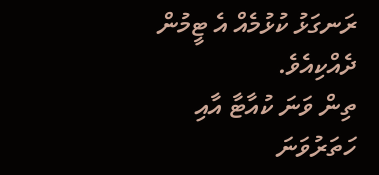ރަނގަޅު ކުޅުމެއް އެ ޓީމުން ދެއްކިއެވެ.
ތިން ވަނަ ކުއާޓާ އާއި ހަތަރުވަނަ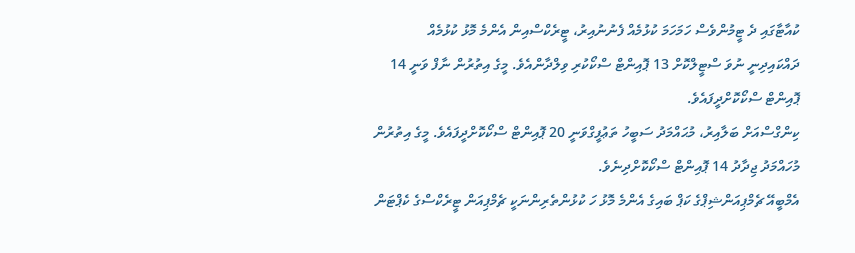ކުއާޓާގައި ދެ ޓީމުންވެސް ހަމަހަމަ ކުޅުމެއް ފެނުނުއިރު، ޓީރެކްސްއިން އެންމެ މޮޅު ކުޅުމެއް ދައްކައިދިނީ ނުވަ ސްޓީލްކޮށް 13 ޕޮއިންޓް ސްކޯކުރި ވިލްދާންއެވެ. މީގެ އިތުރުން ނާފް ވަނީ 14 ޕޮއިންޓް ސްކޯކޮށްދީފައެވެ.
ކިންގްސްއަށް ބަލާއިރު، މުޙައްމަދު ސަބީހު ތަޢުފީގްވަނީ 20 ޕޮއިންޓް ސްކޯކޮށްދީފައެވެ. މީގެ އިތުރުން މުހައްމަދު ޖިދާދު 14 ޕޮއިންޓް ސްކޯކޮށްދިނެވެ.
އެމްބީއޭ ޗެމްޕިއަންޝިޕްގެ ކަޕް ބައިގެ އެންމެ މޮޅު ހަ ކުޅުންތެރިންނަކީ ޗެމްޕިއަން ޓީރެކްސްގެ ކެޕްޓަން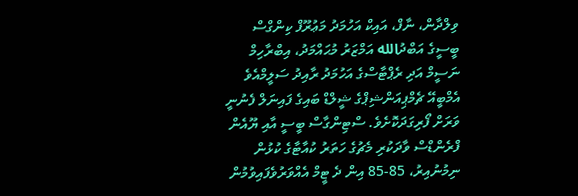ވިލްދާން، ނާފް، އައިކް އަހުމަދު މަޢުރޫފް ކިންގްސް ބީސީގެ އަބްދުالله އަމްޒަރު މުޙައްމަދު، އިބްރާހިމް ނަސީމް އަދި ރެޕްޓާސްގެ އަހުމަދު ރާއިދު ސަލީމްއެވެ
އެމްބީއޭ ޗެމްޕިއަންޝިޕްގެ ޝީލްޑް ބައިގެ ފައިނަލް ފެނުނީ ވަރަށް ފޯރިގަދަކޮށެވެ. ސްޓިންގާސް ބީސީ އާއި ޔޫއެން ފްރެންޑްސް ވާދަކުރި މެޗުގެ ހަތަރު ކުއާޓާގެ ކުޅުން ނިމުނުއިރު، 85-85 އިން ދެ ޓީމް އެއްވަރުވެފައިވުމުން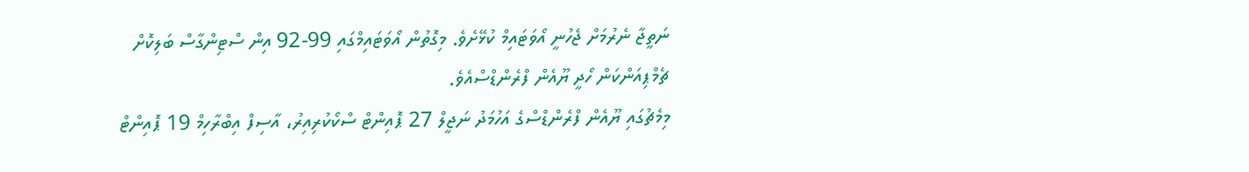ނަތީޖާ ނެރުމަށް ޖެހުނީ އޯވަޓައިމް ކުޅޭށެވެ. މިގޮތުން އޯވަޓައިމްގައި 99-92 އިން ސްޓިންގާސް ބަލިކޮށް ޗެމްޕިއަންކަން ހޯދީ ޔޫއެން ފްރެންޑްސްއެވެ.
މިމެޗުގައި ޔޫއެން ފްރެންޑްސްގެ އަހުމަދު ނަޖީލް 27 ޕޮއިންޓް ސްކޯކުރިއިރު، އާސިފް އިބްރާހިމް 19 ޕޮއިންޓް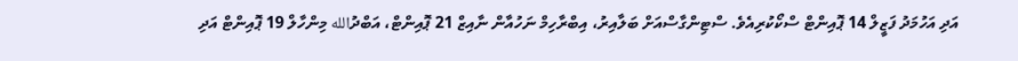އަދި އަހުމަދު ފަޒީލް 14 ޕޮއިންޓް ސްކޯކުރިއެވެ. ސްޓިންގާސްއަށް ބަލާއިރު، އިބްރާހިމް ނަހުއާން ނާއިޒް 21 ޕޮއިންޓް، އަބްދުالله މިންހާލް 19 ޕޮއިންޓް އަދި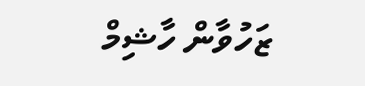ޒަހުވާން ހާޝިމް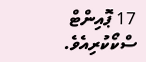17 ޕޮއިންޓް ސްކޯކުރިއެވެ.